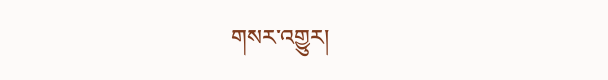གསར་འགྱུར།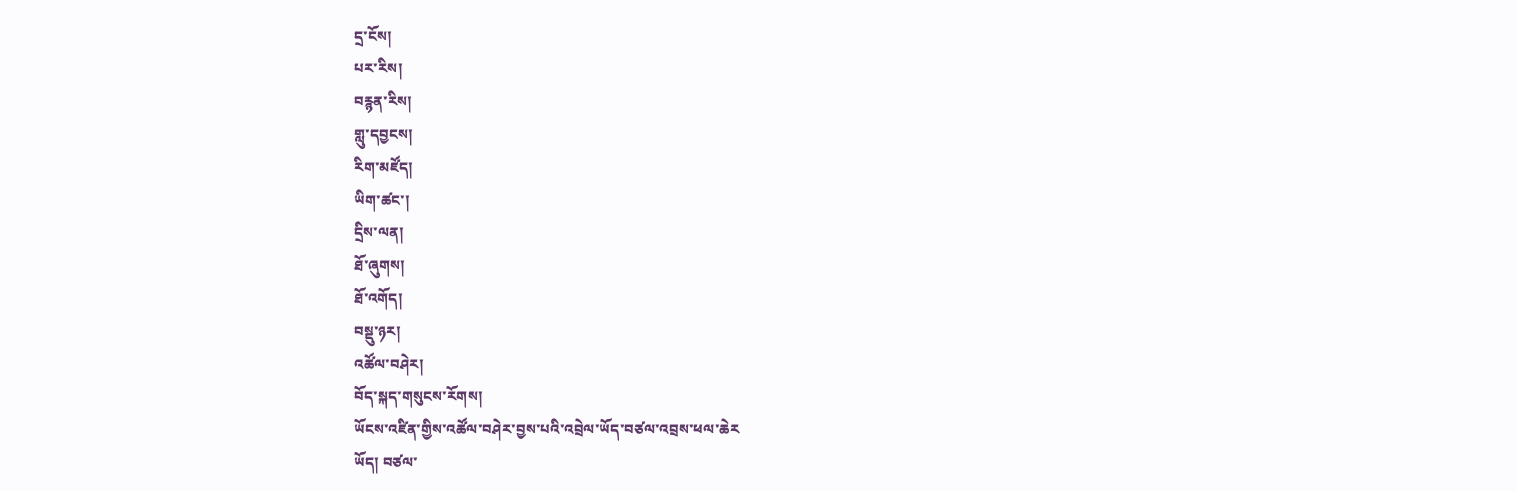དྲ་ངོས།
པར་རིས།
བརྙན་རིས།
གླུ་དབྱངས།
རིག་མཛོད།
ཡིག་ཚང་།
དྲིས་ལན།
ཐོ་ཞུགས།
ཐོ་འགོད།
བསྡུ་ཉར།
འཚོལ་བཤེར།
བོད་སྐད་གསུངས་རོགས།
ཡོངས་འཛིན་གྱིས་འཚོལ་བཤེར་བྱས་པའི་འབྲེལ་ཡོད་བཙལ་འབྲས་ཕལ་ཆེར
ཡོད། བཙལ་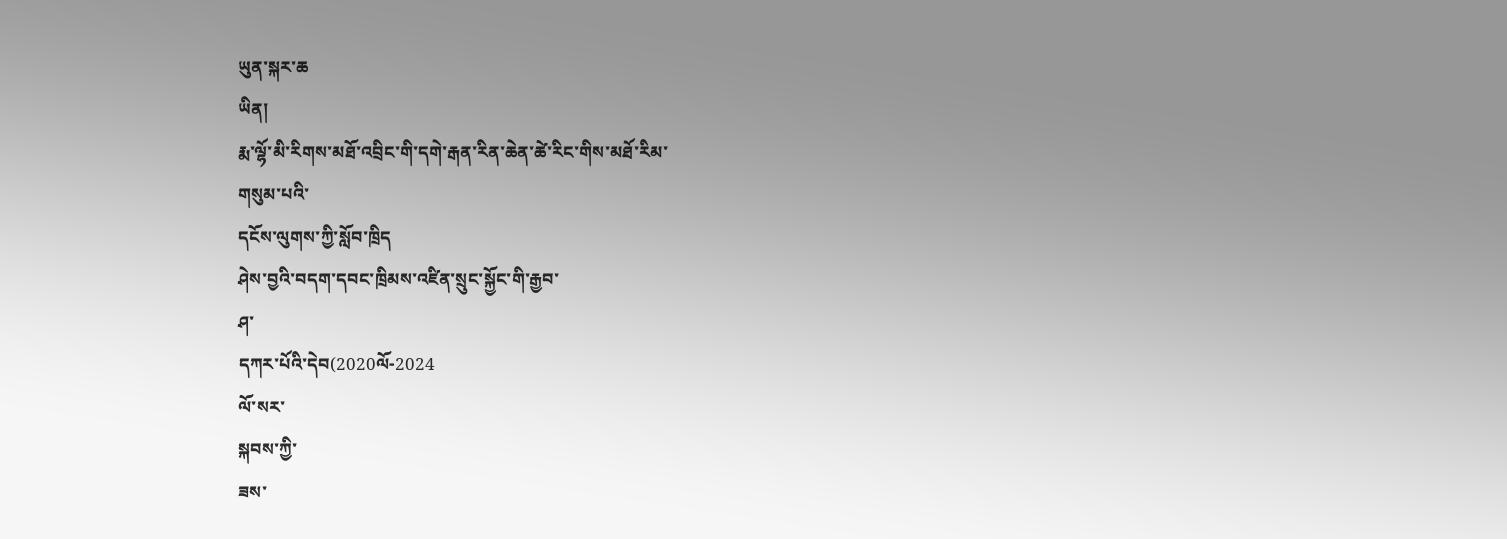ཡུན་སྐར་ཆ
ཡིན།
རྨ་ལྷོ་མི་རིགས་མཐོ་འབྲིང་གི་དགེ་རྒན་རིན་ཆེན་ཚེ་རིང་གིས་མཐོ་རིམ་
གསུམ་པའི་
དངོས་ལུགས་ཀྱི་སློབ་ཁྲིད
ཤེས་བྱའི་བདག་དབང་ཁྲིམས་འཛིན་སྲུང་སྐྱོང་གི་རྒྱབ་
ཤ་
དཀར་པོའི་དེབ(2020ལོ-2024
ལོ་སར་
སྐབས་ཀྱི་
ཟས་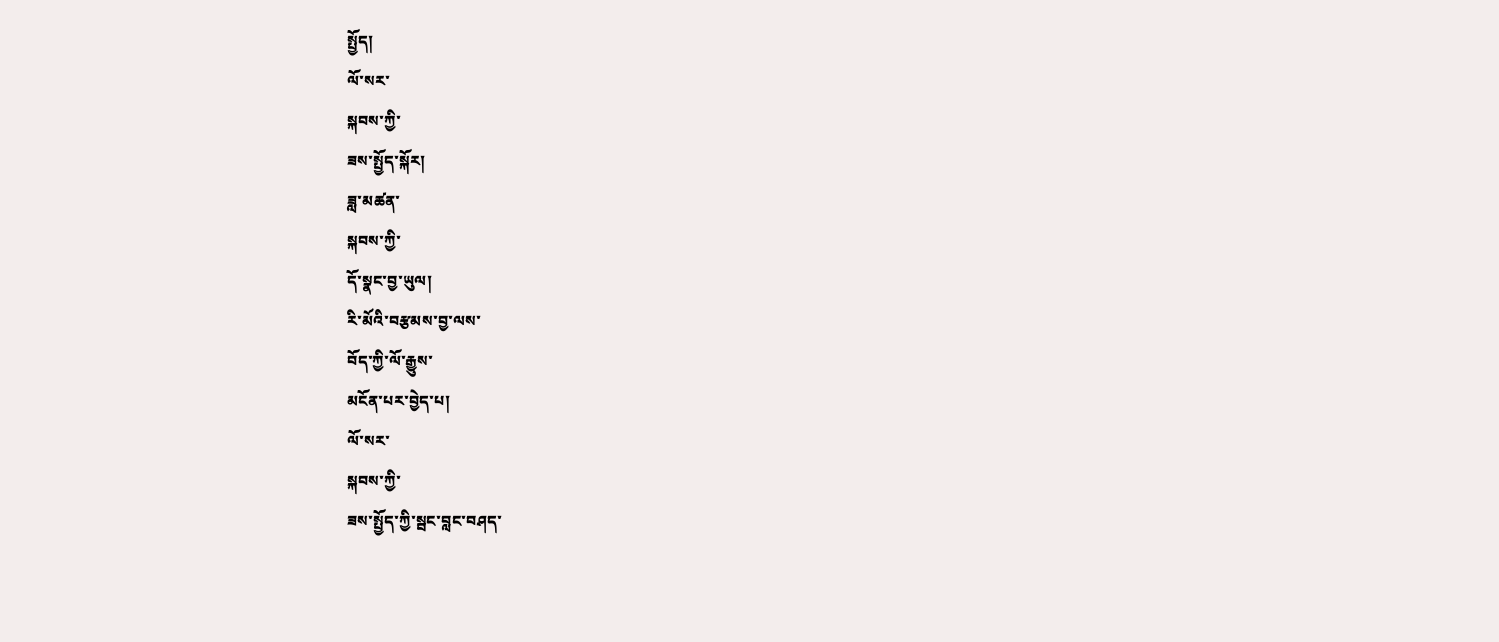སྤྱོད།
ལོ་སར་
སྐབས་ཀྱི་
ཟས་སྤྱོད་སྐོར།
ཟླ་མཚན་
སྐབས་ཀྱི་
དོ་སྣང་བྱ་ཡུལ།
རི་མོའི་བརྩམས་བྱ་ལས་
བོད་ཀྱི་ལོ་རྒྱུས་
མངོན་པར་བྱེད་པ།
ལོ་སར་
སྐབས་ཀྱི་
ཟས་སྤྱོད་ཀྱི་སྦང་བླང་བཤད་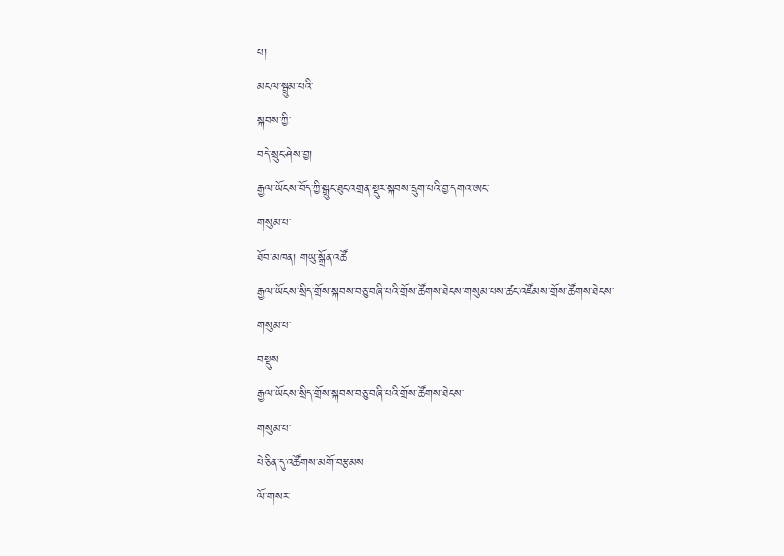པ།
མངལ་སྦྲུམ་པའི་
སྐབས་ཀྱི་
བདེ་སྲུང་ཤེས་བྱ།
རྒྱལ་ཡོངས་བོད་ཀྱི་སྒྲུང་ཐུང་འགྲན་སྡུར་སྐབས་དྲུག་པའི་བྱ་དགའ་ཨང་
གསུམ་པ་
ཐོབ་མཁན། གཡུ་སྒྲོན་འཚོ
རྒྱལ་ཡོངས་སྲིད་གྲོས་སྐབས་བཅུ་བཞི་པའི་གྲོས་ཚོགས་ཐེངས་གསུམ་པས་ཚང་འཛོམས་གྲོས་ཚོགས་ཐེངས་
གསུམ་པ་
བསྡུས
རྒྱལ་ཡོངས་སྲིད་གྲོས་སྐབས་བཅུ་བཞི་པའི་གྲོས་ཚོགས་ཐེངས་
གསུམ་པ་
པེ་ཅིན་དུ་འཚོགས་མགོ་བརྩམས
ལོ་གསར་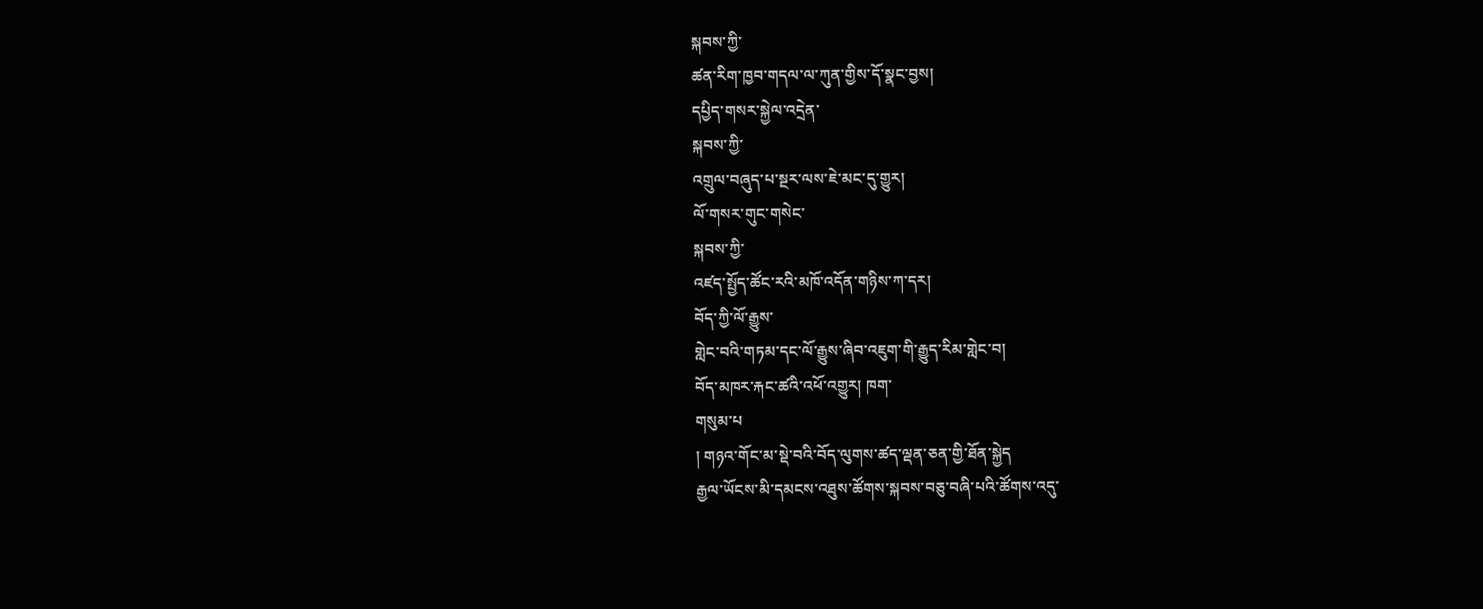སྐབས་ཀྱི་
ཚན་རིག་ཁྱབ་གདལ་ལ་ཀུན་གྱིས་དོ་སྣང་བྱས།
དཔྱིད་གསར་སྐྱེལ་འདྲེན་
སྐབས་ཀྱི་
འགྲུལ་བཞུད་པ་སྔར་ལས་ཇེ་མང་དུ་གྱུར།
ལོ་གསར་གུང་གསེང་
སྐབས་ཀྱི་
འཛད་སྤྱོད་ཚོང་རའི་མཁོ་འདོན་གཉིས་ཀ་དར།
བོད་ཀྱི་ལོ་རྒྱུས་
གླེང་བའི་གཏམ་དང་ལོ་རྒྱུས་ཞིབ་འཇུག་གི་རྒྱུད་རིམ་གླེང་བ།
བོད་མཁར་རྐང་ཚའི་འཕོ་འགྱུར། ཁག་
གསུམ་པ
། གཉའ་གོང་མ་སྡེ་བའི་བོད་ལུགས་ཚད་ལྡན་ཅན་གྱི་ཐོན་སྐྱེད
རྒྱལ་ཡོངས་མི་དམངས་འཐུས་ཚོགས་སྐབས་བཅུ་བཞི་པའི་ཚོགས་འདུ་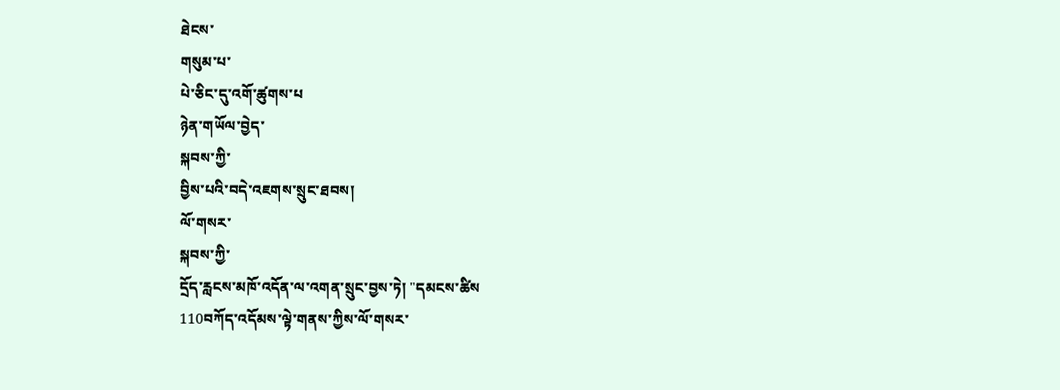ཐེངས་
གསུམ་པ་
པེ་ཅིང་དུ་འགོ་ཚུགས་པ
ཉེན་གཡོལ་བྱེད་
སྐབས་ཀྱི་
བྱིས་པའི་བདེ་འཇགས་སྲུང་ཐབས།
ལོ་གསར་
སྐབས་ཀྱི་
དྲོད་རླངས་མཁོ་འདོན་ལ་འགན་སྲུང་བྱས་ཏེ། "དམངས་ཚིས
110བཀོད་འདོམས་ལྟེ་གནས་ཀྱིས་ལོ་གསར་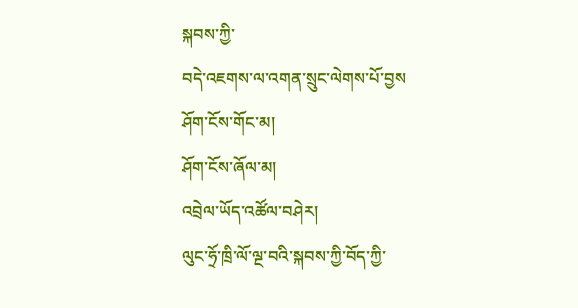སྐབས་ཀྱི་
བདེ་འཇགས་ལ་འགན་སྲུང་ལེགས་པོ་བྱས
ཤོག་ངོས་གོང་མ།
ཤོག་ངོས་ཞོལ་མ།
འབྲེལ་ཡོད་འཚོལ་བཤེར།
ལུང་ཧྲོ་ཁྲི་ལོ་ལྔ་བའི་སྐབས་ཀྱི་བོད་ཀྱི་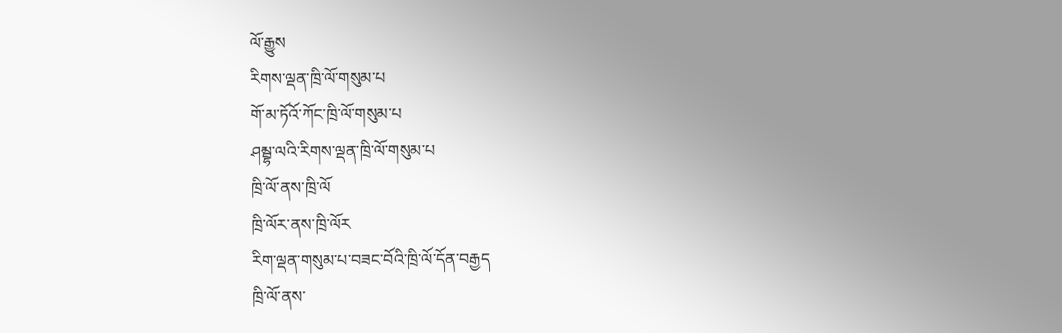ལོ་རྒྱུས
རིགས་ལྡན་ཁྲི་ལོ་གསུམ་པ
གོ་མ་ཏོའོ་ཀོང་ཁྲི་ལོ་གསུམ་པ
ཤམྦྷ་ལའི་རིགས་ལྡན་ཁྲི་ལོ་གསུམ་པ
ཁྲི་ལོ་ནས་ཁྲི་ལོ
ཁྲི་ལོར་ནས་ཁྲི་ལོར
རིག་ལྡན་གསུམ་པ་བཟང་བོའི་ཁྲི་ལོ་དོན་བརྒྱད
ཁྲི་ལོ་ནས་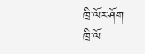ཁྲི་ལོར་ཤོག
ཁྲི་ལོ